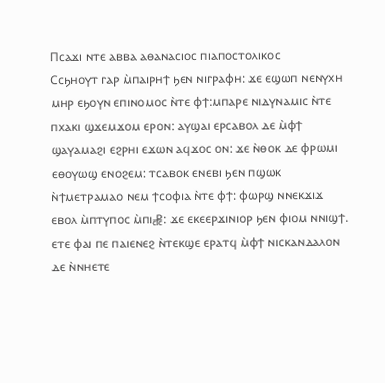Ⲡⲥⲁϫⲓ ⲛⲧⲉ ⲁⲃⲃⲁ ⲁⲑⲁⲛⲁⲥⲓⲟⲥ ⲡⲓⲁⲡⲟⲥⲧⲟⲗⲓⲕⲟⲥ
Ⲥⲥϧⲏⲟⲩⲧ ⲅⲁⲣ ⲙ̀ⲡⲁⲓⲣⲏϯ ϧⲉⲛ ⲛⲓⲅⲣⲁⲫⲏ: ϫⲉ ⲉϣⲱⲡ ⲛⲉⲛⲩⲭⲏ ⲙⲏⲣ ⲉϧⲟⲩⲛ ⲉⲡⲓⲛⲟⲙⲟⲥ ⲛ̀ⲧⲉ ⲫϯ:ⲙⲡⲁⲣⲉ ⲛⲓⲇⲩⲛⲁⲙⲓⲥ ⲛ̀ⲧⲉ ⲡⲭⲁⲕⲓ ϣϫⲉⲙϫⲟⲙ ⲉⲣⲟⲛ: ⲁⲩϣⲁⲓ ⲉⲣⲥⲁⲃⲟⲗ ⲇⲉ ⲙ̀ⲫϯ ϣⲁⲩⲁⲙⲁϩⲓ ⲉϩⲣⲏⲓ ⲉϫⲱⲛ ⲁϥϫⲟⲥ ⲟⲛ: ϫⲉ ⲛ̀ⲑⲟⲕ ⲇⲉ ⲫⲣⲱⲙⲓ ⲉⲑⲟⲩⲱϣ ⲉⲛⲟϩⲉⲙ: ⲧⲥⲁⲃⲟⲕ ⲉⲛⲉⲃⲓ ϧⲉⲛ ⲡϣⲱⲕ ⲛ̀ϯⲙⲉⲧⲣⲁⲙⲁⲟ ⲛⲉⲙ ϯⲥⲟⲫⲓⲁ ⲛ̀ⲧⲉ ⲫϯ: ⲫⲱⲣϣ ⲛⲛⲉⲕϫⲓϫ ⲉⲃⲟⲗ ⲙ̀ⲡⲧⲩⲡⲟⲥ ⲙ̀ⲡⲓ⳧: ϫⲉ ⲉⲕⲉⲉⲣϫⲓⲛⲓⲟⲣ ϧⲉⲛ ⲫⲓⲟⲙ ⲛⲛⲓϣϯ. ⲉⲧⲉ ⲫⲁⲓ ⲡⲉ ⲡⲁⲓⲉⲛⲉϩ ⲛ̀ⲧⲉⲕϣⲉ ⲉⲣⲁⲧϥ ⲙ̀ⲫϯ ⲛⲓⲥⲕⲁⲛⲇⲁⲗⲟⲛ ⲇⲉ ⲛ̀ⲛⲏⲉⲧⲉ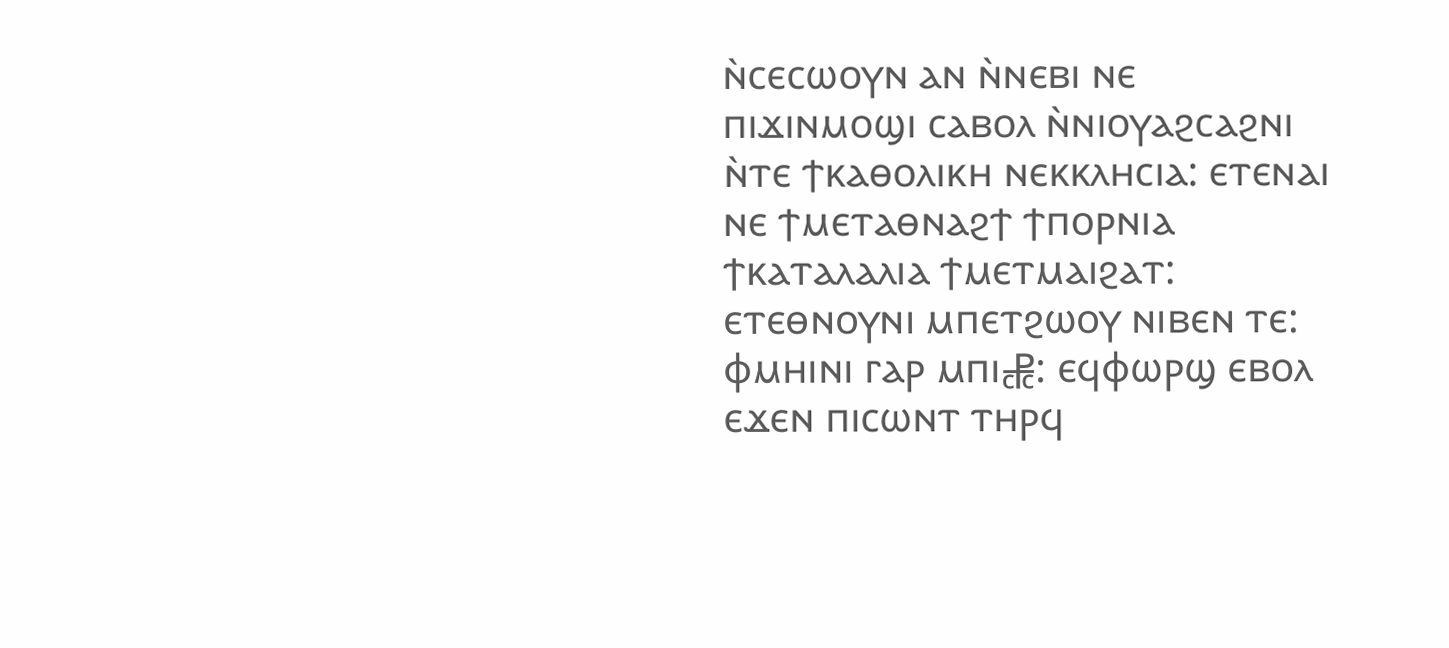ⲛ̀ⲥⲉⲥⲱⲟⲩⲛ ⲁⲛ ⲛ̀ⲛⲉⲃⲓ ⲛⲉ ⲡⲓϫⲓⲛⲙⲟϣⲓ ⲥⲁⲃⲟⲗ ⲛ̀ⲛⲓⲟⲩⲁϩⲥⲁϩⲛⲓ ⲛ̀ⲧⲉ ϯⲕⲁⲑⲟⲗⲓⲕⲏ ⲛⲉⲕⲕⲗⲏⲥⲓⲁ: ⲉⲧⲉⲛⲁⲓ ⲛⲉ ϯⲙⲉⲧⲁⲑⲛⲁϩϯ ϯⲡⲟⲣⲛⲓⲁ ϯⲕⲁⲧⲁⲗⲁⲗⲓⲁ ϯⲙⲉⲧⲙⲁⲓϩⲁⲧ: ⲉⲧⲉⲑⲛⲟⲩⲛⲓ ⲙⲡⲉⲧϩⲱⲟⲩ ⲛⲓⲃⲉⲛ ⲧⲉ: ⲫⲙⲏⲓⲛⲓ ⲅⲁⲣ ⲙⲡⲓ⳧: ⲉϥⲫⲱⲣϣ ⲉⲃⲟⲗ ⲉϫⲉⲛ ⲡⲓⲥⲱⲛⲧ ⲧⲏⲣϥ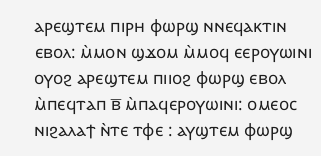ⲁⲣⲉϣⲧⲉⲙ ⲡⲓⲣⲏ ⲫⲱⲣϣ ⲛⲛⲉϥⲁⲕⲧⲓⲛ ⲉⲃⲟⲗ: ⲙ̀ⲙⲟⲛ ϣϫⲟⲙ ⲙ̀ⲙⲟϥ ⲉⲉⲣⲟⲩⲱⲓⲛⲓ ⲟⲩⲟϩ ⲁⲣⲉϣⲧⲉⲙ ⲡⲓⲓⲟϩ ⲫⲱⲣϣ ⲉⲃⲟⲗ ⲙ̀ⲡⲉϥⲧⲁⲡ ⲃ̅ ⲙ̀ⲡⲁϥⲉⲣⲟⲩⲱⲓⲛⲓ: ⲟⲙⲉⲟⲥ ⲛⲓϩⲁⲗⲁϯ ⲛ̀ⲧⲉ ⲧⲫⲉ : ⲁⲩϣⲧⲉⲙ ⲫⲱⲣϣ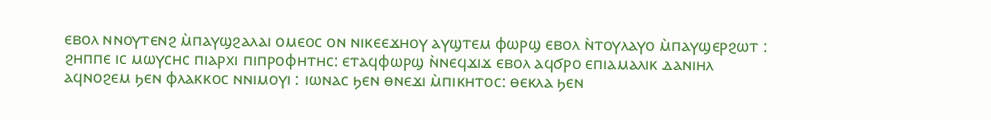ⲉⲃⲟⲗ ⲛⲛⲟⲩⲧⲉⲛϩ ⲙ̀ⲡⲁⲩϣϩⲁⲗⲁⲓ ⲟⲙⲉⲟⲥ ⲟⲛ ⲛⲓⲕⲉⲉϫⲏⲟⲩ ⲁⲩϣⲧⲉⲙ ⲫⲱⲣϣ ⲉⲃⲟⲗ ⲛ̀ⲧⲟⲩⲗⲁⲩⲟ ⲙ̀ⲡⲁⲩϣⲉⲣϩⲱⲧ : ϩⲏⲡⲡⲉ ⲓⲥ ⲙⲱⲩⲥⲏⲥ ⲡⲓⲁⲣⲭⲓ ⲡⲓⲡⲣⲟⲫⲏⲧⲏⲥ: ⲉⲧⲁϥⲫⲱⲣϣ ⲛ̀ⲛⲉϥϫⲓϫ ⲉⲃⲟⲗ ⲁϥϭⲣⲟ ⲉⲡⲓⲁⲙⲁⲗⲓⲕ ⲇⲁⲛⲓⲏⲗ ⲁϥⲛⲟϩⲉⲙ ϧⲉⲛ ⲫⲗⲁⲕⲕⲟⲥ ⲛⲛⲓⲙⲟⲩⲓ : ⲓⲱⲛⲁⲥ ϧⲉⲛ ⲑⲛⲉϫⲓ ⲙ̀ⲡⲓⲕⲏⲧⲟⲥ: ⲑⲉⲕⲗⲁ ϧⲉⲛ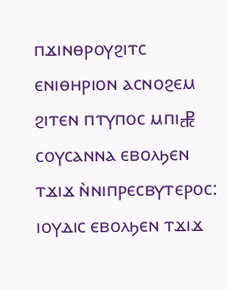ⲡϫⲓⲛⲑⲣⲟⲩϩⲓⲧⲥ ⲉⲛⲓⲑⲏⲣⲓⲟⲛ ⲁⲥⲛⲟϩⲉⲙ ϩⲓⲧⲉⲛ ⲡⲧⲩⲡⲟⲥ ⲙⲡⲓ⳧ ⲥⲟⲩⲥⲁⲛⲛⲁ ⲉⲃⲟⲗϧⲉⲛ ⲧϫⲓϫ ⲛ̀ⲛⲓⲡⲣⲉⲥⲃⲩⲧⲉⲣⲟⲥ: ⲓⲟⲩⲇⲓⲥ ⲉⲃⲟⲗϧⲉⲛ ⲧϫⲓϫ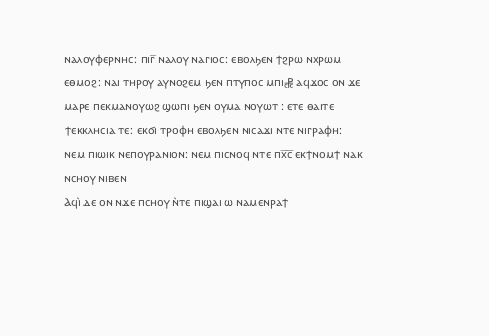ⲛⲁⲗⲟⲩⲫⲉⲣⲛⲏⲥ: ⲡⲓⲅ̅ ⲛⲁⲗⲟⲩ ⲛⲁⲅⲓⲟⲥ: ⲉⲃⲟⲗϧⲉⲛ ϯϩⲣⲱ ⲛⲭⲣⲱⲙ ⲉⲑⲙⲟϩ: ⲛⲁⲓ ⲧⲏⲣⲟⲩ ⲁⲩⲛⲟϩⲉⲙ ϧⲉⲛ ⲡⲧⲩⲡⲟⲥ ⲙⲡⲓ⳧ ⲁϥϫⲟⲥ ⲟⲛ ϫⲉ ⲙⲁⲣⲉ ⲡⲉⲕⲙⲁⲛⲟⲩⲱϩ ϣⲱⲡⲓ ϧⲉⲛ ⲟⲩⲙⲁ ⲛⲟⲩⲱⲧ : ⲉⲧⲉ ⲑⲁⲓⲧⲉ ϯⲉⲕⲕⲗⲏⲥⲓⲁ ⲧⲉ: ⲉⲕϭⲓ ⲧⲣⲟⲫⲏ ⲉⲃⲟⲗϧⲉⲛ ⲛⲓⲥⲁϫⲓ ⲛⲧⲉ ⲛⲓⲅⲣⲁⲫⲏ: ⲛⲉⲙ ⲡⲓⲱⲓⲕ ⲛⲉⲡⲟⲩⲣⲁⲛⲓⲟⲛ: ⲛⲉⲙ ⲡⲓⲥⲛⲟϥ ⲛⲧⲉ ⲡⲭ̅ⲥ̅ ⲉⲕϯⲛⲟⲙϯ ⲛⲁⲕ ⲛⲥⲏⲟⲩ ⲛⲓⲃⲉⲛ
Ⲁϥⲓ̀ ⲇⲉ ⲟⲛ ⲛϫⲉ ⲡⲥⲏⲟⲩ ⲛ̀ⲧⲉ ⲡⲓϣⲁⲓ ⲱ ⲛⲁⲙⲉⲛⲣⲁϯ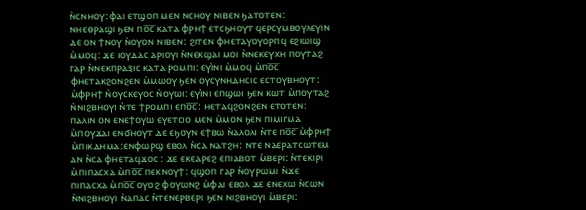ⲛ̀ⲥⲛⲏⲟⲩ:ⲫⲁⲓ ⲉⲧϣⲟⲡ ⲙⲉⲛ ⲛⲥⲏⲟⲩ ⲛⲓⲃⲉⲛ ϧⲁⲧⲟⲧⲉⲛ: ⲛⲏⲉⲑⲣⲁϣⲓ ϧⲉⲛ ⲡⲟ̅ⲥ̅ ⲕⲁⲧⲁ ⲫⲣⲏϯ ⲉⲧⲥϧⲏⲟⲩⲧ ϥⲉⲣⲥⲩⲙⲃⲟⲩⲗⲉⲩⲓⲛ ⲇⲉ ⲟⲛ ϯⲛⲟⲩ ⲛ̀ⲟⲩⲟⲛ ⲛⲓⲃⲉⲛ: ϩⲓⲧⲉⲛ ⲫⲏⲉⲧⲁⲩⲟⲩⲟⲣⲡϥ ⲉϩⲓⲱⲓϣ ⲙ̀ⲙⲟϥ: ϫⲉ ⲓⲟⲩⲇⲁⲥ ⲁⲣⲓⲟⲩⲓ ⲛ̀ⲛⲉⲕϣⲁⲓ ⲙⲟⲓ ⲛ̀ⲛⲉⲕⲉⲩⲭⲏ ⲡⲟⲩⲧⲁϩ ⲅⲁⲣ ⲛ̀ⲛⲉⲕⲡⲣⲁⲝⲓⲥ ⲕⲁⲧⲁ ⲣⲟⲙⲡⲓ: ⲉⲩⲓ̀ⲛⲓ ⲙ̀ⲙⲟϥ ⲙ̀ⲡⲟ̅ⲥ̅ ⲫⲏⲉⲧⲁⲕϩⲟⲛϩⲉⲛ ⲙ̀ⲙⲱⲟⲩ ϧⲉⲛ ⲟⲩⲥⲩⲛⲏⲇⲏⲥⲓⲥ ⲉⲥⲧⲟⲩⲃⲏⲟⲩⲧ: ⲙ̀ⲫⲣⲏϯ ⲛ̀ⲟⲩⲥⲕⲉⲩⲟⲥ ⲛ̀ⲟⲩⲱⲓ: ⲉⲩⲓ̀ⲛⲓ ⲉⲡϣⲱⲓ ϧⲉⲛ ⲕⲱⲧ ⲙ̀ⲡⲟⲩⲧⲁϩ ⲛ̀ⲛⲓϩⲃⲏⲟⲩⲓ ⲛ̀ⲧⲉ ϯⲣⲟⲙⲡⲓ ⲉⲡⲟ̅ⲥ̅: ⲏⲉⲧⲁϥϩⲟⲛϩⲉⲛ ⲉⲧⲟⲧⲉⲛ: ⲡⲁⲗⲓⲛ ⲟⲛ ⲉⲛⲉϯⲟⲩⲱ ⲉⲩⲉⲧⲥⲓⲟ ⲙⲉⲛ ⲙ̀ⲙⲟⲛ ϧⲉⲛ ⲡⲓⲙⲓⲅⲙⲁ ⲙ̀ⲡⲟⲩϫⲁⲓ ⲉⲛϭⲏⲟⲩⲧ ⲇⲉ ⲉϧⲟⲩⲛ ⲉϯⲃⲱ ⲛ̀ⲁⲗⲟⲗⲓ ⲛ̀ⲧⲉ ⲡⲟ̅ⲥ̅ ⲙ̀ⲫⲣⲏϯ ⲙ̀ⲡⲓⲕⲇⲏⲙⲁ:ⲉⲛⲫⲱⲣϣ ⲉⲃⲟⲗ ⲛ̀ⲥⲁ ⲛⲁⲧϩⲏ: ⲛⲧⲉ ⲛⲁⲉⲣⲁⲧⲥⲱⲧⲉⲙ ⲁⲛ ⲛ̀ⲥⲁ ⲫⲏⲉⲧⲁϥϫⲟⲥ : ϫⲉ ⲉⲕⲉⲁⲣⲉϩ ⲉⲡⲓⲁⲃⲟⲧ ⲙ̀ⲃⲉⲣⲓ: ⲛ̀ⲧⲉⲕⲓⲣⲓ ⲙ̀ⲡⲓⲡⲁⲥⲭⲁ ⲙ̀ⲡⲟ̅ⲥ̅ ⲡⲉⲕⲛⲟⲩϯ: ϥϣⲟⲡ ⲅⲁⲣ ⲛ̀ⲟⲩⲣⲱⲙⲓ ⲛ̀ϫⲉ ⲡⲓⲡⲁⲥⲭⲁ ⲙ̀ⲡⲟ̅ⲥ̅ ⲟⲩⲟϩ ⲫⲟⲩⲱⲛϩ ⲙ̀ⲫⲁⲓ ⲉⲃⲟⲗ ϫⲉ ⲉⲛⲉⲭⲱ ⲛ̀ⲥⲱⲛ ⲛ̀ⲛⲓϩⲃⲏⲟⲩⲓ ⲛ̀ⲁⲡⲁⲥ ⲛ̀ⲧⲉⲛⲉⲣⲃⲉⲣⲓ ϧⲉⲛ ⲛⲓϩⲃⲏⲟⲩⲓ ⲙ̀ⲃⲉⲣⲓ: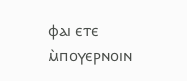ⲫⲁⲓ ⲉⲧⲉ ⲙ̀ⲡⲟⲩⲉⲣⲛⲟⲓⲛ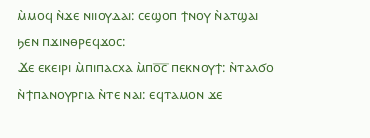ⲙ̀ⲙⲟϥ ⲛ̀ϫⲉ ⲛⲓⲓⲟⲩⲇⲁⲓ: ⲥⲉϣⲟⲡ ϯⲛⲟⲩ ⲛ̀ⲁⲧϣⲁⲓ ϧⲉⲛ ⲡϫⲓⲛⲑⲣⲉϥϫⲟⲥ:
Ϫⲉ ⲉⲕⲉⲓⲣⲓ ⲙ̀ⲡⲓⲡⲁⲥⲭⲁ ⲙ̀ⲡⲟ̅ⲥ̅ ⲡⲉⲕⲛⲟⲩϯ: ⲛ̀ⲧⲁⲗϭⲟ ⲛ̀ϯⲡⲁⲛⲟⲩⲣⲅⲓⲁ ⲛ̀ⲧⲉ ⲛⲁⲓ: ⲉϥⲧⲁⲙⲟⲛ ϫⲉ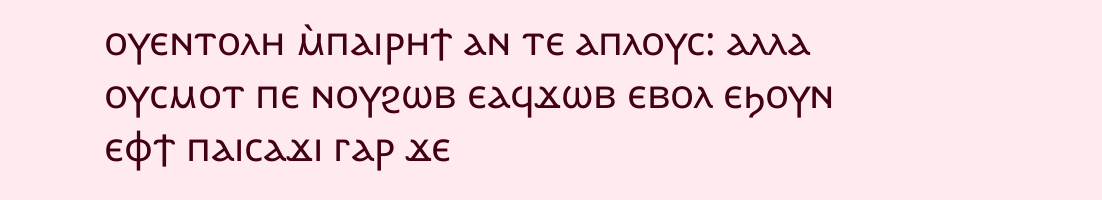ⲟⲩⲉⲛⲧⲟⲗⲏ ⲙ̀ⲡⲁⲓⲣⲏϯ ⲁⲛ ⲧⲉ ⲁⲡⲗⲟⲩⲥ: ⲁⲗⲗⲁ ⲟⲩⲥⲙⲟⲧ ⲡⲉ ⲛⲟⲩϩⲱⲃ ⲉⲁϥϫⲱⲃ ⲉⲃⲟⲗ ⲉϧⲟⲩⲛ ⲉⲫϯ ⲡⲁⲓⲥⲁϫⲓ ⲅⲁⲣ ϫⲉ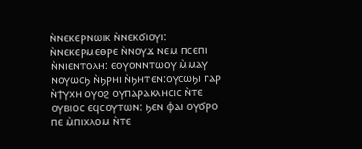ⲛ̀ⲛⲉⲕⲉⲣⲛⲱⲓⲕ ⲛ̀ⲛⲉⲕϭⲓⲟⲩⲓ: ⲛ̀ⲛⲉⲕⲉⲣⲙⲉⲑⲣⲉ ⲛ̀ⲛⲟⲩϫ ⲛⲉⲙ ⲡⲥⲉⲡⲓ ⲛ̀ⲛⲓⲉⲛⲧⲟⲗⲏ: ⲉⲟⲩⲟⲛⲛⲧⲱⲟⲩ ⲙ̀ⲙⲁⲩ ⲛⲟⲩⲱⲥϧ ⲛ̀ϧⲣⲏⲓ ⲛ̀ϧⲏⲧⲉⲛ:ⲟⲩⲥⲱϧⲓ ⲅⲁⲣ ⲛ̀ϯⲩⲭⲏ ⲟⲩⲟϩ ⲟⲩⲡⲁⲣⲁⲕⲗⲏⲥⲓⲥ ⲛ̀ⲧⲉ ⲟⲩⲃⲓⲟⲥ ⲉϥⲥⲟⲩⲧⲱⲛ: ϧⲉⲛ ⲫⲁⲓ ⲟⲩϭⲣⲟ ⲡⲉ ⲙ̀ⲡⲓⲭⲗⲟⲙ ⲛ̀ⲧⲉ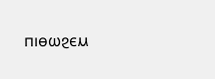ⲡⲓⲑⲱϩⲉⲙ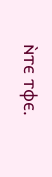ⲛ̀ⲧⲉ ⲧⲫⲉ.